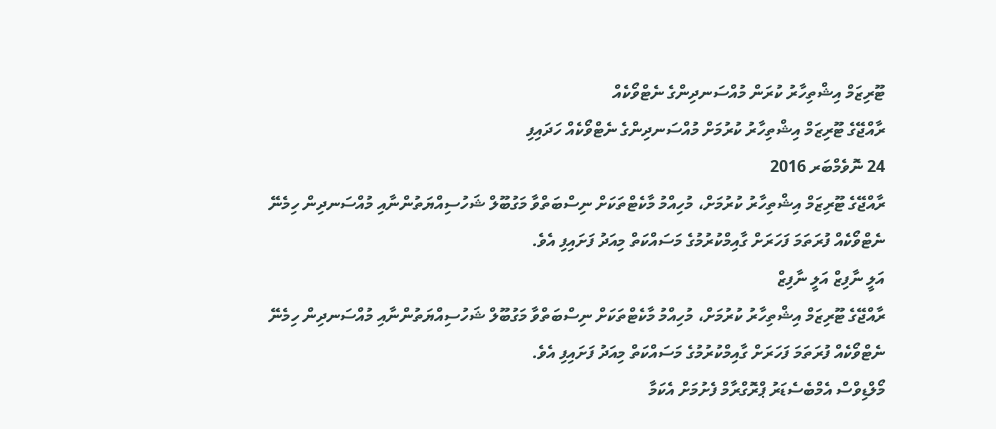ޓޫރިޒަމް އިޝްތިހާރު ކުރަން މުއްސަނދިންގެ ނެޓްވޯކެއް
ރާއްޖޭގެ ޓޫރިޒަމް އިޝްތިހާރު ކުރުމަށް މުއްސަނދިންގެ ނެޓްވޯކެއް ހަދައިފި
24 ނޮވެމްބަރ 2016
ރާއްޖޭގެ ޓޫރިޒަމް އިޝްތިހާރު ކުރުމަށް، މުހިއްމު މާކެޓްތަކަށް ނިސްބަތްވާ މަގުބޫލް ޝަހުސިއްޔަތުންނާއި މުއްސަނދިން ހިމެނޭ ނެޓްވޯކެއް ފުރަތަމަ ފަހަރަށް ގާއިމްކުރުމުގެ މަސައްކަތް މިއަދު ފަށައިފި އެވެ.
އަލީ ނާފިޒް އަލީ ނާފިޒް
ރާއްޖޭގެ ޓޫރިޒަމް އިޝްތިހާރު ކުރުމަށް، މުހިއްމު މާކެޓްތަކަށް ނިސްބަތްވާ މަގުބޫލް ޝަހުސިއްޔަތުންނާއި މުއްސަނދިން ހިމެނޭ ނެޓްވޯކެއް ފުރަތަމަ ފަހަރަށް ގާއިމްކުރުމުގެ މަސައްކަތް މިއަދު ފަށައިފި އެވެ.
މޯލްޑިވްސް އެމްބެސެޑަރު ޕްރޮގްރާމް ފެށުމަށް އެކަމާ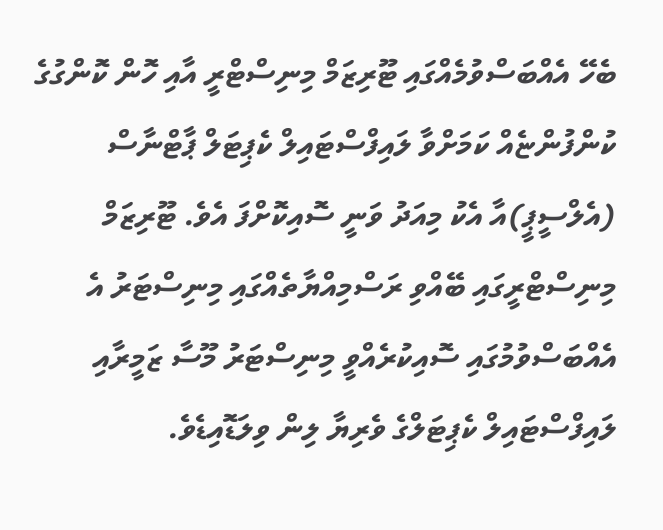ބެހޭ އެއްބަސްވުމެއްގައި ޓޫރިޒަމް މިނިސްޓްރީ އާއި ހޮން ކޮންގުގެ ކުންފުންޏެއް ކަމަށްވާ ލައިފްސްޓައިލް ކެޕިޓަލް ޕާޓްނާސް (އެލްސީޕީ)އާ އެކު މިއަދު ވަނީ ސޮއިކޮށްފަ އެވެ. ޓޫރިޒަމް މިނިސްޓްރީގައި ބޭއްވި ރަސްމިއްޔާތެއްގައި މިނިސްޓަރު އެ އެއްބަސްވުމުގައި ސޮއިކުރެއްވީ މިނިސްޓަރު މޫސާ ޒަމީރާއި ލައިފްސްޓައިލް ކެޕިޓަލްގެ ވެރިޔާ ލިން ވިލަޑޮއިޑެވެ.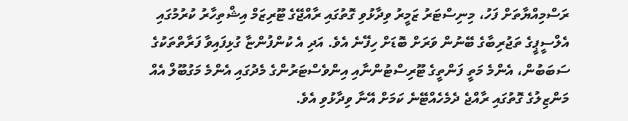ރަސްމިއްޔާތަށް ފަހު، މިނިސްޓަރު ޒަމީރު ވިދާޅުވި ގޮތުގައި ރާއްޖޭގެ ޓޫރިޒަމް އިޝްތިހާރު ކުރުމުގައި އެލްސީޕީގެ ތަޖުރިބާގެ ބޭނުން ވަރަށް ބޮޑަށް ހިފޭނެ އެވެ. އަދި އެ ކުންފުންޏާ ގުޅިފައިވާ ފަރާތްތަކުގެ ސަބަބުން، އެންމެ މަތީ ފަންތީގެ ޓޫރިސްޓުންނާއި އިންވެސްޓަރުންގެ މެދުގައި އެންމެ މަގުބޫލް އެއް މަންޒިލުގެ ގޮތުގައި ރާއްޖެ ދެމެހެއްޓޭނެ ކަމަށް އޭނާ ވިދާޅުވި އެވެ.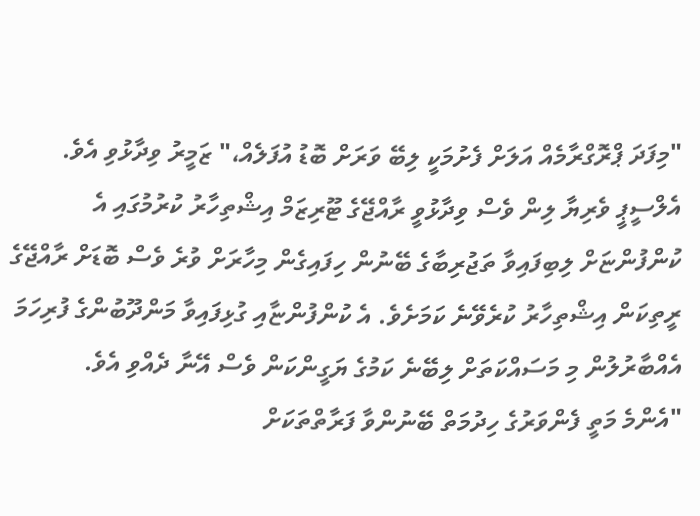"މިފަދަ ޕްރޮގްރާމެއް އަލަށް ފެށުމަކީ ލިބޭ ވަރަށް ބޮޑު އުފަލެއް،" ޒަމީރު ވިދާޅުވި އެވެ.
އެލްސީޕީ ވެރިޔާ ލިން ވެސް ވިދާޅުވީ ރާއްޖޭގެ ޓޫރިޒަމް އިޝްތިހާރު ކުރުމުގައި އެ ކުންފުންޏަށް ލިބިފައިވާ ތަޖުރިބާގެ ބޭނުން ހިފައިގެން މިހާރަށް ވުރެ ވެސް ބޮޑަށް ރާއްޖޭގެ ރީތިކަން އިޝްތިހާރު ކުރެވޭނެ ކަމަށެވެ. އެ ކުންފުންޏާއި ގުޅިފައިވާ މަންދޫބުންގެ ފުރިހަމަ އެއްބާރުލުން މި މަސައްކަތަށް ލިބޭނެ ކަމުގެ ޔަގީންކަން ވެސް އޭނާ ދެއްވި އެވެ.
"އެންމެ މަތީ ފެންވަރުގެ ހިދުމަތް ބޭނުންވާ ފަރާތްތަކަށް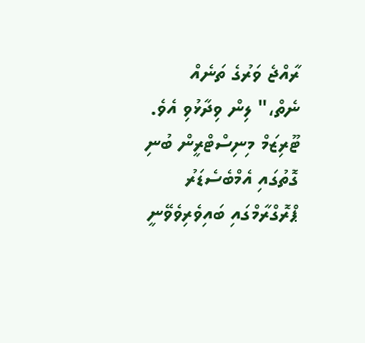ރާއްޖެ ވަރުގެ ތަނެއް ނެތް،" ލިން ވިދާޅުވި އެވެ.
ޓޫރިޒަމް މިނިސްޓްރީން ބުނި ގޮތުގައި އެމްބެސެޑަރު ޕްރޮގްރާމްގައި ބައިވެރިވެވޭނީ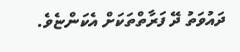ދައުވަތު ދޭ ފަރާތްތަކަށް އެކަންޏެވެ.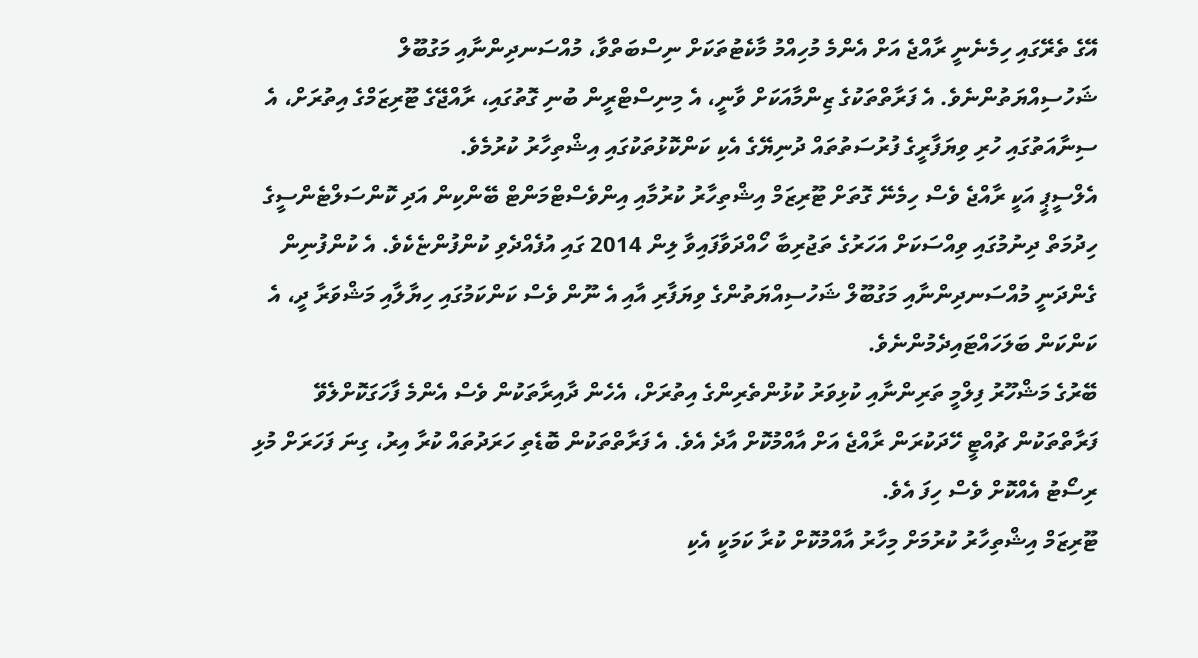އޭގެ ތެރޭގައި ހިމެނެނީ ރާއްޖެ އަށް އެންމެ މުހިއްމު މާކެޓުތަކަށް ނިސްބަތްވާ، މުއްސަނދިންނާއި މަގުބޫލް ޝަހުސިއްޔަތުންނެވެ. އެ ފަރާތްތަކުގެ ޒިންމާއަކަށް ވާނީ، އެ މިނިސްޓްރީން ބުނި ގޮތުގައި، ރާއްޖޭގެ ޓޫރިޒަމްގެ އިތުރަށް، އެ ސިނާއަތުގައި ހުރި ވިޔަފާރީގެ ފުރުސަތުތައް ދުނިޔޭގެ އެކި ކަންކޮޅުތަކުގައި އިޝްތިހާރު ކުރުމެވެ.
އެލްސީޕީ އަކީ ރާއްޖެ ވެސް ހިމެނޭ ގޮތަށް ޓޫރިޒަމް އިޝްތިހާރު ކުރުމާއި އިންވެސްޓްމަންޓް ބޭންކިން އަދި ކޮންސަލްޓެންސީގެ ހިދުމަތް ދިނުމުގައި ވިއްސަކަށް އަހަރުގެ ތަޖުރިބާ ހޯއްދަވާފައިވާ ލިން 2014 ގައި އުފެއްދެވި ކުންފުންޏެކެވެ. އެ ކުންފުނިން ގެންދަނީ މުއްސަނދިންނާއި މަގުބޫލް ޝަހުސިއްޔަތުންގެ ވިޔަފާރި އާއި އެ ނޫން ވެސް ކަންކަމުގައި ހިޔާލާއި މަޝްވަރާ ދީ، އެ ކަންކަން ބަލަހައްޓައިދެމުންނެވެ.
ބޭރުގެ މަޝްހޫރު ފިލްމީ ތަރިންނާއި ކުޅިވަރު ކުޅުންތެރިންގެ އިތުރަށް، އެހެން ދާއިރާތަކުން ވެސް އެންމެ ފާހަގަކޮށްލެވޭ ފަރާތްތަކުން ޗުއްޓީ ހޭދަކުރަން ރާއްޖެ އަށް އާއްމުކޮށް އާދެ އެވެ. އެ ފަރާތްތަކުން ބޮޑެތި ހަރަދުތައް ކުރާ އިރު، ގިނަ ފަހަރަށް މުޅި ރިސޯޓު އެއްކޮށް ވެސް ހިފަ އެވެ.
ޓޫރިޒަމް އިޝްތިހާރު ކުރުމަށް މިހާރު އާއްމުކޮށް ކުރާ ކަމަކީ އެކި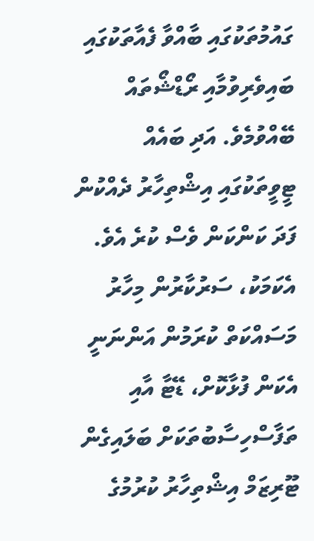ގައުމުތަކުގައި ބާއްވާ ފެއާތަކުގައި ބައިވެރިވުމާއި ރޯޑްޝޯތައް ބޭއްވުމެވެ. އަދި ބައެއް ޓީވީތަކުގައި އިޝްތިހާރު ދެއްކުން ފަދަ ކަންކަން ވެސް ކުރެ އެވެ. އެކަމަކު، ސަރުކާރުން މިހާރު މަސައްކަތް ކުރަމުން އަންނަނީ އެކަން ފުޅާކޮށް، ޑޭޓާ އާއި ތަފާސްހިސާބުތަކަށް ބަލައިގެން ޓޫރިޒަމް އިޝްތިހާރު ކުރުމުގެ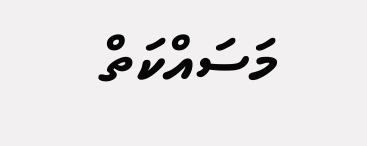މަސައްކަތް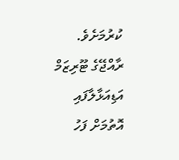ކުރުމަށެވެ.
ރާއްޖޭގެ ޓޫރިޒަމް އަޑިއަޅާލާފައި އޮތުމަށް ފަހު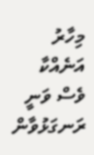މިހާރު އަނެއްކާ ވެސް ވަނީ ރަނގަޅުވާން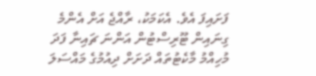ފަށައިފަ އެވެ. އެކަމަކު، ރާއްޖެ އަށް އެންމެ ގިނައިން ޓޫރިސްޓުން އަންނަ ޗައިނާ ފަދަ މުހިއްމު މާކެޓުތައް ދަށަށް ދިއުމުގެ މައްސަލަ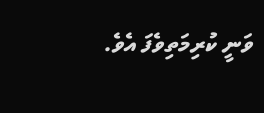ވަނީ ކުރިމަތިވެފަ އެވެ.